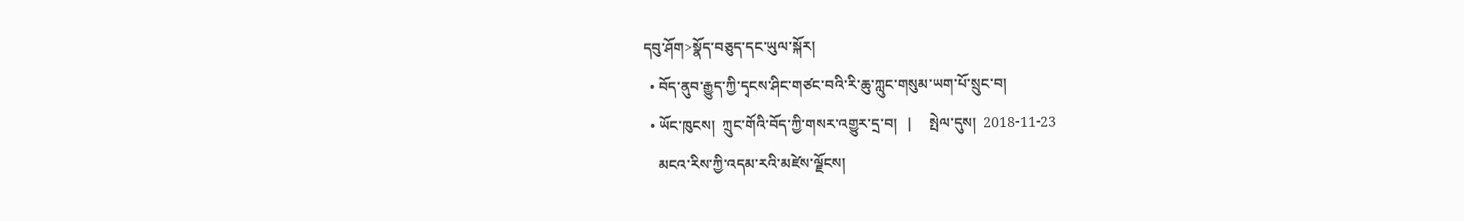དབུ་ཤོག>སྣོད་བཅུད་དང་ཡུལ་སྐོར།
  • བོད་ནུབ་རྒྱུད་ཀྱི་དྭངས་ཤིང་གཙང་བའི་རི་ཆུ་ཀླུང་གསུམ་ཡག་པོ་སྲུང་བ།
  • ཡོང་ཁུངས།  ཀྲུང་གོའི་བོད་ཀྱི་གསར་འགྱུར་དྲ་བ།   |     སྤེལ་དུས།  2018-11-23
    མངའ་རིས་ཀྱི་འདམ་རའི་མཛེས་ལྗོངས།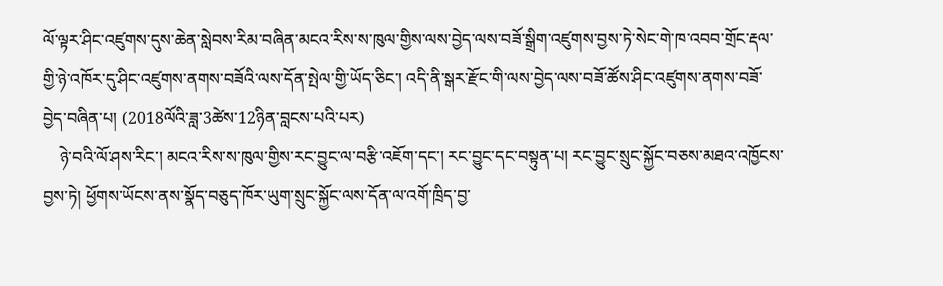ལོ་ལྟར་ཤིང་འཛུགས་དུས་ཆེན་སླེབས་རིམ་བཞིན་མངའ་རིས་ས་ཁུལ་གྱིས་ལས་བྱེད་ལས་བཟོ་སྒྲིག་འཛུགས་བྱས་ཏེ་སེང་གེ་ཁ་འབབ་གྲོང་རྡལ་གྱི་ཉེ་འཁོར་དུ་ཤིང་འཛུགས་ནགས་བཟོའི་ལས་དོན་སྤེལ་གྱི་ཡོད་ཅིང་། འདི་ནི་སྒར་རྫོང་གི་ལས་བྱེད་ལས་བཟོ་ཚོས་ཤིང་འཛུགས་ནགས་བཟོ་བྱེད་བཞིན་པ། (2018ལོའི་ཟླ་3ཚེས་12ཉིན་བླངས་པའི་པར)
    ཉེ་བའི་ལོ་ཤས་རིང་། མངའ་རིས་ས་ཁུལ་གྱིས་རང་བྱུང་ལ་བརྩི་འཇོག་དང་། རང་བྱུང་དང་བསྟུན་པ། རང་བྱུང་སྲུང་སྐྱོང་བཅས་མཐའ་འཁྱོངས་བྱས་ཏེ། ཕྱོགས་ཡོངས་ནས་སྣོད་བཅུད་ཁོར་ཡུག་སྲུང་སྐྱོང་ལས་དོན་ལ་འགོ་ཁྲིད་བྱ་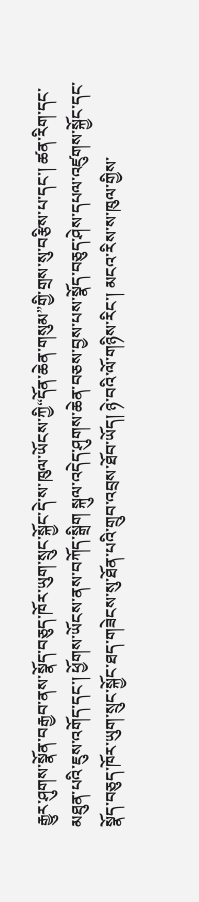རྒྱུར་ཤུགས་སྣོན་བརྒྱབ་ནས་སྣོད་བཅུད་ཁོར་ཡུག་སྲུང་སྐྱོང་དེ་ས་ཁུལ་ཡོངས་ཀྱི“དོན་ཆེན་གསུམ”གྱི་གྲས་སུ་བརྩིས་པ་དང་། ཚན་རིག་དང་མཐུན་པའི་ཇུས་འགོད་དང་། ཕྱོགས་ཡོངས་ནས་བཀོད་སྒྲིག སྐུལ་འདེད་ཤུགས་ཆེན་བཅས་བྱས་པས་སྣོད་བཅུད་ཤེས་དཔལ་འཛུགས་སྐྱོང་དང་སྣོད་བཅུད་ཁོར་ཡུག་སྲུང་སྐྱོང་ཐད་གཟེངས་སུ་ཐོན་པའི་གྲུབ་འབྲས་ཐོབ་ཡོད། ཉེ་བའི་ལོ་གཉིས་རིང་། མངའ་རིས་ས་ཁུལ་གྱིས་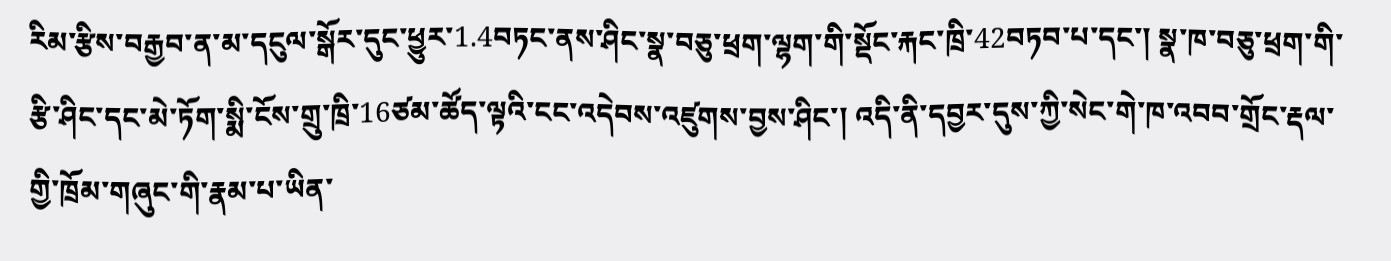རིམ་རྩིས་བརྒྱབ་ན་མ་དངུལ་སྒོར་དུང་ཕྱུར་1.4བཏང་ནས་ཤིང་སྣ་བཅུ་ཕྲག་ལྷག་གི་སྡོང་རྐང་ཁྲི་42བཏབ་པ་དང་། སྣ་ཁ་བཅུ་ཕྲག་གི་རྩི་ཤིང་དང་མེ་ཏོག་སྨི་ངོས་གྲུ་ཁྲི་16ཙམ་ཚོད་ལྟའི་ངང་འདེབས་འཛུགས་བྱས་ཤིང་། འདི་ནི་དབྱར་དུས་ཀྱི་སེང་གེ་ཁ་འབབ་གྲོང་རྡལ་གྱི་ཁྲོམ་གཞུང་གི་རྣམ་པ་ཡིན་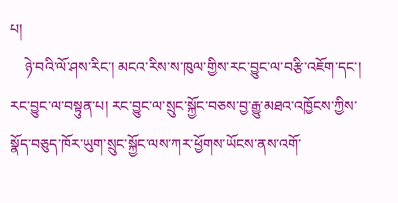པ།
    ཉེ་བའི་ལོ་ཤས་རིང་། མངའ་རིས་ས་ཁུལ་གྱིས་རང་བྱུང་ལ་བརྩི་འཇོག་དང་། རང་བྱུང་ལ་བསྟུན་པ། རང་བྱུང་ལ་སྲུང་སྐྱོང་བཅས་བྱ་རྒྱུ་མཐའ་འཁྱོངས་ཀྱིས་སྣོད་བཅུད་ཁོར་ཡུག་སྲུང་སྐྱོང་ལས་ཀར་ཕྱོགས་ཡོངས་ནས་འགོ་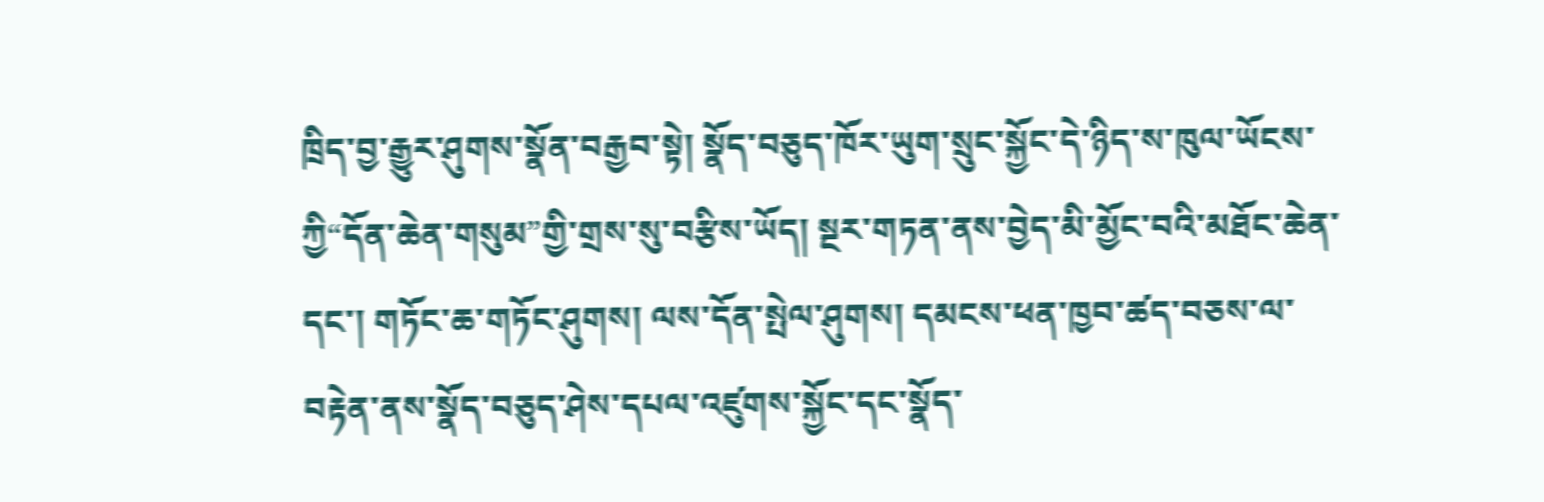ཁྲིད་བྱ་རྒྱུར་ཤུགས་སྣོན་བརྒྱབ་སྟེ། སྣོད་བཅུད་ཁོར་ཡུག་སྲུང་སྐྱོང་དེ་ཉིད་ས་ཁུལ་ཡོངས་ཀྱི“དོན་ཆེན་གསུམ”གྱི་གྲས་སུ་བརྩིས་ཡོད། སྔར་གཏན་ནས་བྱེད་མི་མྱོང་བའི་མཐོང་ཆེན་དང་། གཏོང་ཆ་གཏོང་ཤུགས། ལས་དོན་སྤེལ་ཤུགས། དམངས་ཕན་ཁྱབ་ཚད་བཅས་ལ་བརྟེན་ནས་སྣོད་བཅུད་ཤེས་དཔལ་འཛུགས་སྐྱོང་དང་སྣོད་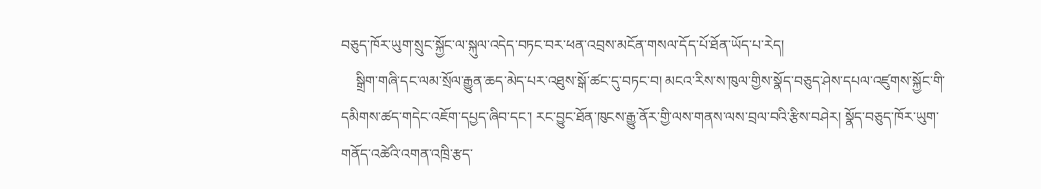བཅུད་ཁོར་ཡུག་སྲུང་སྐྱོང་ལ་སྐུལ་འདེད་བཏང་བར་ཕན་འབྲས་མངོན་གསལ་དོད་པོ་ཐོན་ཡོད་པ་རེད།
    སྒྲིག་གཞི་དང་ལམ་སྲོལ་རྒྱུན་ཆད་མེད་པར་འཐུས་སྒོ་ཚང་དུ་བཏང་བ། མངའ་རིས་ས་ཁུལ་གྱིས་སྣོད་བཅུད་ཤེས་དཔལ་འཛུགས་སྐྱོང་གི་དམིགས་ཚད་གདེང་འཇོག་དཔྱད་ཞིབ་དང་། རང་བྱུང་ཐོན་ཁུངས་རྒྱུ་ནོར་གྱི་ལས་གནས་ལས་བྲལ་བའི་རྩིས་བཤེར། སྣོད་བཅུད་ཁོར་ཡུག་གནོད་འཚེའི་འགན་འཁྲི་རྩད་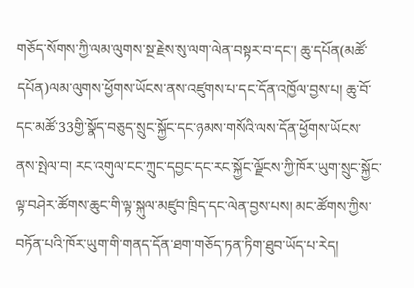གཅོད་སོགས་ཀྱི་ལམ་ལུགས་སྔ་རྗེས་སུ་ལག་ལེན་བསྟར་བ་དང་། ཆུ་དཔོན(མཚོ་དཔོན)ལམ་ལུགས་ཕྱོགས་ཡོངས་ནས་འཛུགས་པ་དང་དོན་འཁྱོལ་བྱས་པ། ཆུ་བོ་དང་མཚོ་33གྱི་སྣོད་བཅུད་སྲུང་སྐྱོང་དང་ཉམས་གསོའི་ལས་དོན་ཕྱོགས་ཡོངས་ནས་སྤེལ་བ། རང་འགུལ་ངང་ཀྲུང་དབྱང་དང་རང་སྐྱོང་ལྗོངས་ཀྱི་ཁོར་ཡུག་སྲུང་སྐྱོང་ལྟ་བཤེར་ཚོགས་ཆུང་གི་ལྟ་སྐུལ་མཛུབ་ཁྲིད་དང་ལེན་བྱས་པས། མང་ཚོགས་ཀྱིས་བཏོན་པའི་ཁོར་ཡུག་གི་གནད་དོན་ཐག་གཅོད་ཏན་ཏིག་ཐུབ་ཡོད་པ་རེད།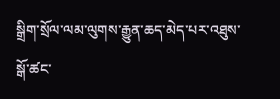སྒྲིག་སྲོལ་ལམ་ལུགས་རྒྱུན་ཆད་མེད་པར་འཐུས་སྒོ་ཚང་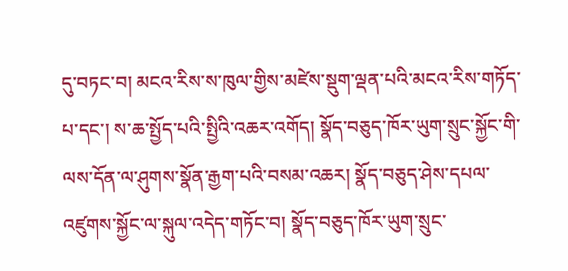དུ་བཏང་བ། མངའ་རིས་ས་ཁུལ་གྱིས་མཛེས་སྡུག་ལྡན་པའི་མངའ་རིས་གཏོད་པ་དང་། ས་ཆ་སྤྱོད་པའི་སྤྱིའི་འཆར་འགོད། སྣོད་བཅུད་ཁོར་ཡུག་སྲུང་སྐྱོང་གི་ལས་དོན་ལ་ཤུགས་སྣོན་རྒྱག་པའི་བསམ་འཆར། སྣོད་བཅུད་ཤེས་དཔལ་འཛུགས་སྐྱོང་ལ་སྐུལ་འདེད་གཏོང་བ། སྣོད་བཅུད་ཁོར་ཡུག་སྲུང་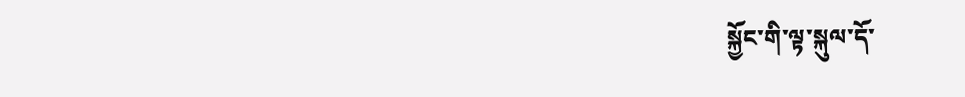སྐྱོང་གི་ལྟ་སྐུལ་དོ་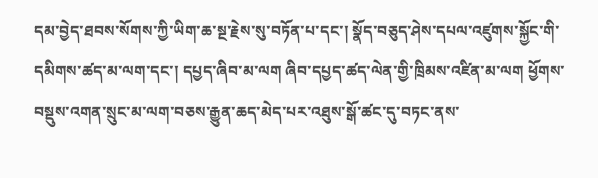དམ་བྱེད་ཐབས་སོགས་ཀྱི་ཡིག་ཆ་སྔ་རྗེས་སུ་བཏོན་པ་དང་། སྣོད་བཅུད་ཤེས་དཔལ་འཛུགས་སྐྱོང་གི་དམིགས་ཚད་མ་ལག་དང་། དཔྱད་ཞིབ་མ་ལག ཞིབ་དཔྱད་ཚད་ལེན་གྱི་ཁྲིམས་འཛིན་མ་ལག ཕྱོགས་བསྡུས་འགན་སྲུང་མ་ལག་བཅས་རྒྱུན་ཆད་མེད་པར་འཐུས་སྒོ་ཚང་དུ་བཏང་ནས་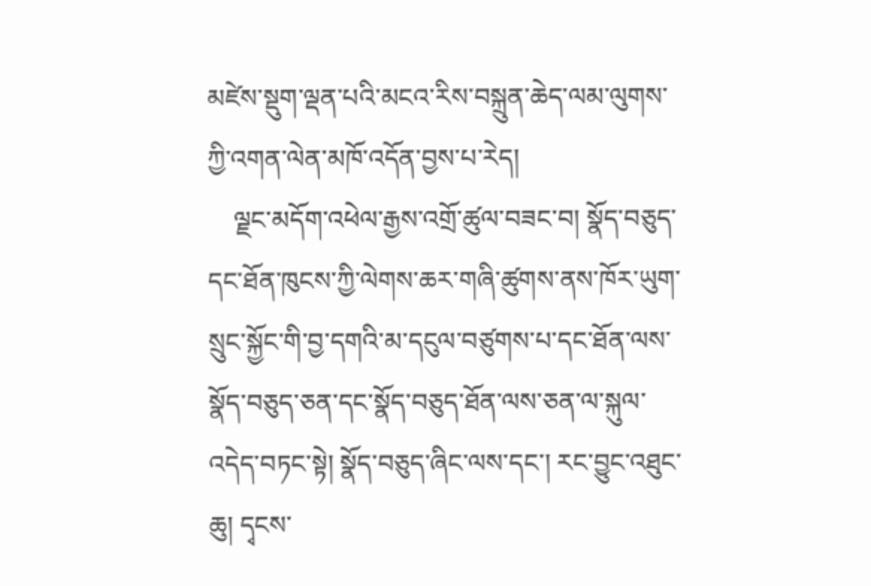མཛེས་སྡུག་ལྡན་པའི་མངའ་རིས་བསྐྲུན་ཆེད་ལམ་ལུགས་ཀྱི་འགན་ལེན་མཁོ་འདོན་བྱས་པ་རེད།
    ལྗང་མདོག་འཕེལ་རྒྱས་འགྲོ་ཚུལ་བཟང་བ། སྣོད་བཅུད་དང་ཐོན་ཁུངས་ཀྱི་ལེགས་ཆར་གཞི་ཚུགས་ནས་ཁོར་ཡུག་སྲུང་སྐྱོང་གི་བྱ་དགའི་མ་དངུལ་བཙུགས་པ་དང་ཐོན་ལས་སྣོད་བཅུད་ཅན་དང་སྣོད་བཅུད་ཐོན་ལས་ཅན་ལ་སྐུལ་འདེད་བཏང་སྟེ། སྣོད་བཅུད་ཞིང་ལས་དང་། རང་བྱུང་འཐུང་ཆུ། དྭངས་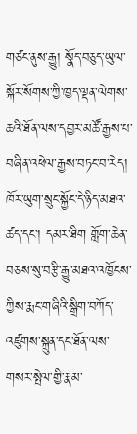གཙང་ནུས་རྒྱུ། སྣོད་བཅུད་ཡུལ་སྐོར་སོགས་ཀྱི་ཁྱད་ལྡན་ལེགས་ཆའི་ཐོན་ལས་དབྱར་མཚོ་རྒྱས་པ་བཞིན་འཕེལ་རྒྱས་བཏང་བ་རེད། ཁོར་ཡུག་སྲུང་སྐྱོང་དེ་ཉིད་མཐའ་ཚད་དང་། དམར་ཐིག གློག་ཆེན་བཅས་སུ་བརྩི་རྒྱུ་མཐའ་འཁྱོངས་ཀྱིས་རྨང་གཞིའི་སྒྲིག་བཀོད་འཛུགས་སྐྲུན་དང་ཐོན་ལས་གསར་སྤེལ་གྱི་རྣམ་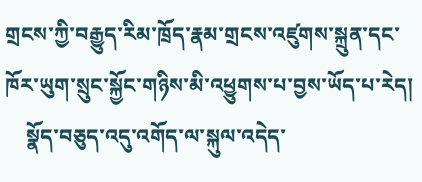གྲངས་ཀྱི་བརྒྱུད་རིམ་ཁྲོད་རྣམ་གྲངས་འཛུགས་སྐྲུན་དང་ཁོར་ཡུག་སྲུང་སྐྱོང་གཉིས་མི་འཕྱུགས་པ་བྱས་ཡོད་པ་རེད།
    སྣོད་བཅུད་འདུ་འགོད་ལ་སྐུལ་འདེད་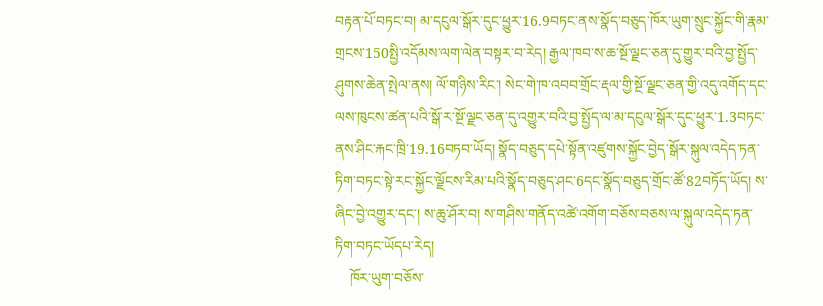བརྟན་པོ་བཏང་བ། མ་དངུལ་སྒོར་དུང་ཕྱུར་16.9བཏང་ནས་སྣོད་བཅུད་ཁོར་ཡུག་སྲུང་སྐྱོང་གི་རྣམ་གྲངས་150སྤྱི་འདོམས་ལག་ལེན་བསྟར་བ་རེད། རྒྱལ་ཁབ་ས་ཆ་སྔོ་ལྗང་ཅན་དུ་གྱུར་བའི་བྱ་སྤྱོད་ཤུགས་ཆེན་སྤེལ་ནས། ལོ་གཉིས་རིང་། སེང་གེ་ཁ་འབབ་གྲོང་རྡལ་གྱི་སྔོ་ལྗང་ཅན་གྱི་འདུ་འགོད་དང་ལས་ཁུངས་ཚན་པའི་སྒོ་ར་སྔོ་ལྗང་ཅན་དུ་འགྱུར་བའི་བྱ་སྤྱོད་ལ་མ་དངུལ་སྒོར་དུང་ཕྱུར་1.3བཏང་ནས་ཤིང་རྐང་ཁྲི་19.16བཏབ་ཡོད། སྣོད་བཅུད་དཔེ་སྟོན་འཛུགས་སྐྱོང་བྱེད་སྒོར་སྐུལ་འདེད་ཏན་ཏིག་བཏང་སྟེ་རང་སྐྱོང་ལྗོངས་རིམ་པའི་སྣོད་བཅུད་ཤང་6དང་སྣོད་བཅུད་གྲོང་ཚོ་82བཏོད་ཡོད། ས་ཞིང་བྱེ་འགྱུར་དང་། ས་ཆུ་ཤོར་བ། ས་གཤིས་གནོད་འཚེ་འགོག་བཅོས་བཅས་ལ་སྐུལ་འདེད་ཏན་ཏིག་བཏང་ཡོདཔ་རེད།
    ཁོར་ཡུག་བཅོས་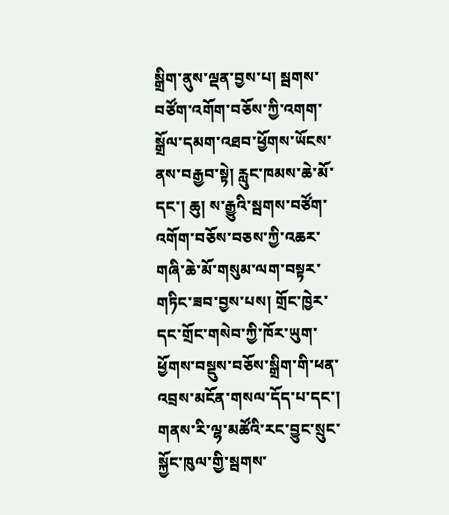སྒྲིག་ནུས་ལྡན་བྱས་པ། སྦགས་བཙོག་འགོག་བཅོས་ཀྱི་འགག་སྒྲོལ་དམག་འཐབ་ཕྱོགས་ཡོངས་ནས་བརྒྱབ་སྟེ། རླུང་ཁམས་ཆེ་མོ་དང་། ཆུ། ས་རྒྱུའི་སྦགས་བཙོག་འགོག་བཅོས་བཅས་ཀྱི་འཆར་གཞི་ཆེ་མོ་གསུམ་ལག་བསྟར་གཏིང་ཟབ་བྱས་པས། གྲོང་ཁྱེར་དང་གྲོང་གསེབ་ཀྱི་ཁོར་ཡུག་ཕྱོགས་བསྡུས་བཅོས་སྒྲིག་གི་ཕན་འབྲས་མངོན་གསལ་དོད་པ་དང་། གནས་རི་ལྷ་མཚོའི་རང་བྱུང་སྲུང་སྐྱོང་ཁུལ་གྱི་སྦགས་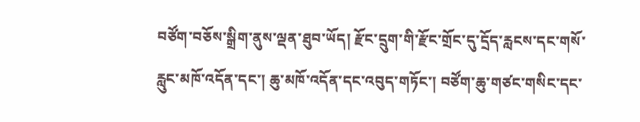བཙོག་བཅོས་སྒྲིག་ནུས་ལྡན་ཐུབ་ཡོད། རྫོང་དྲུག་གི་རྫོང་གྲོང་དུ་དྲོད་རླངས་དང་གསོ་རླུང་མཁོ་འདོན་དང་། ཆུ་མཁོ་འདོན་དང་འབུད་གཏོང་། བཙོག་ཆུ་གཙང་གསིང་དང་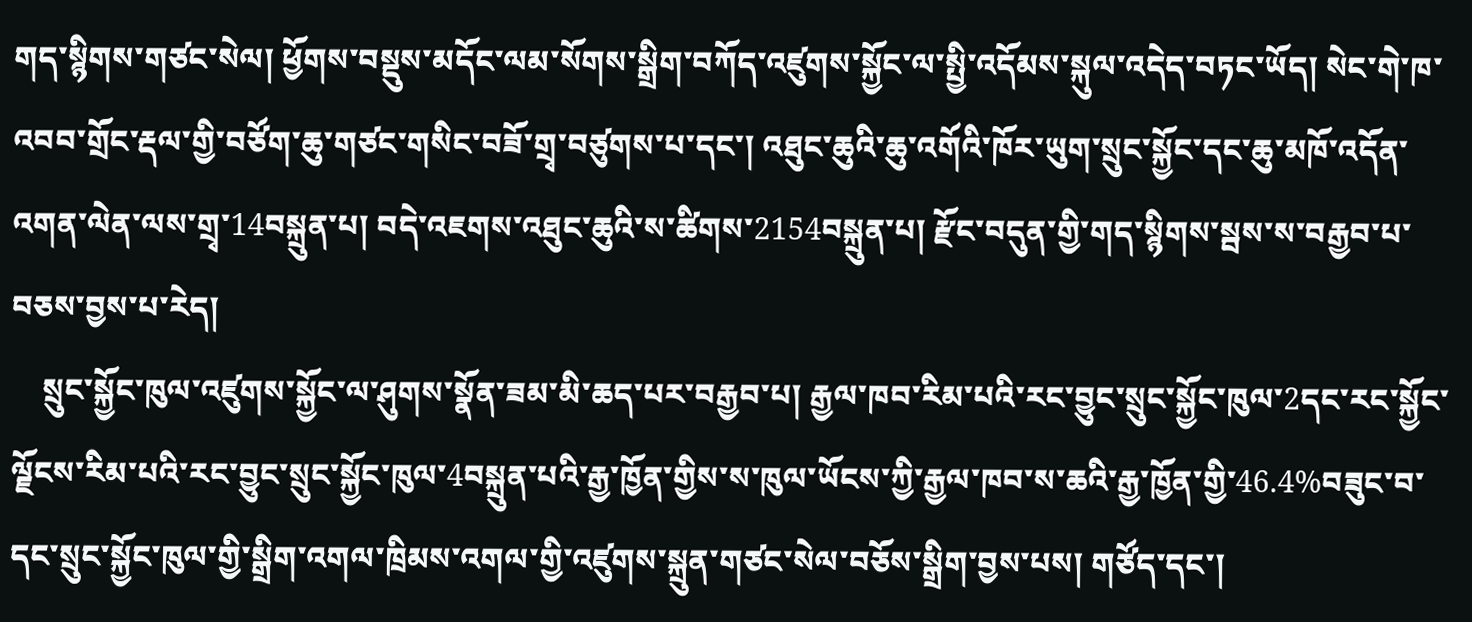གད་སྙིགས་གཙང་སེལ། ཕྱོགས་བསྡུས་མདོང་ལམ་སོགས་སྒྲིག་བཀོད་འཛུགས་སྐྱོང་ལ་སྤྱི་འདོམས་སྐུལ་འདེད་བཏང་ཡོད། སེང་གེ་ཁ་འབབ་གྲོང་རྡལ་གྱི་བཙོག་ཆུ་གཙང་གསིང་བཟོ་གྲྭ་བཙུགས་པ་དང་། འཐུང་ཆུའི་ཆུ་འགོའི་ཁོར་ཡུག་སྲུང་སྐྱོང་དང་ཆུ་མཁོ་འདོན་འགན་ལེན་ལས་གྲྭ་14བསྐྲུན་པ། བདེ་འཇགས་འཐུང་ཆུའི་ས་ཚིགས་2154བསྐྲུན་པ། རྫོང་བདུན་གྱི་གད་སྙིགས་སྦས་ས་བརྒྱབ་པ་བཅས་བྱས་པ་རེད།
    སྲུང་སྐྱོང་ཁུལ་འཛུགས་སྐྱོང་ལ་ཤུགས་སྣོན་ཟམ་མི་ཆད་པར་བརྒྱབ་པ། རྒྱལ་ཁབ་རིམ་པའི་རང་བྱུང་སྲུང་སྐྱོང་ཁུལ་2དང་རང་སྐྱོང་ལྗོངས་རིམ་པའི་རང་བྱུང་སྲུང་སྐྱོང་ཁུལ་4བསྐྲུན་པའི་རྒྱ་ཁྱོན་གྱིས་ས་ཁུལ་ཡོངས་ཀྱི་རྒྱལ་ཁབ་ས་ཆའི་རྒྱ་ཁྱོན་གྱི་46.4%བཟུང་བ་དང་སྲུང་སྐྱོང་ཁུལ་གྱི་སྒྲིག་འགལ་ཁྲིམས་འགལ་གྱི་འཛུགས་སྐྲུན་གཙང་སེལ་བཅོས་སྒྲིག་བྱས་པས། གཙོད་དང་།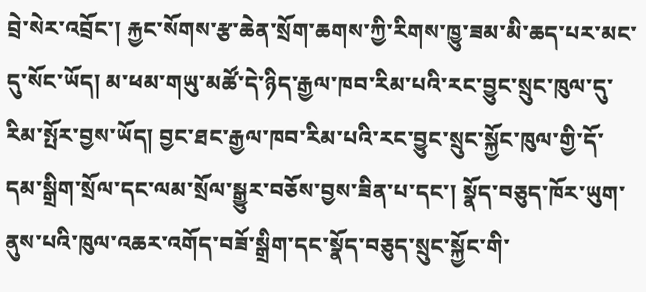བྲེ་སེར་འབྲོང་། རྐྱང་སོགས་རྩ་ཆེན་སྲོག་ཆགས་ཀྱི་རིགས་ཁྱུ་ཟམ་མི་ཆད་པར་མང་དུ་སོང་ཡོད། མ་ཕམ་གཡུ་མཚོ་དེ་ཉིད་རྒྱལ་ཁབ་རིམ་པའི་རང་བྱུང་སྲུང་ཁུལ་དུ་རིམ་སྤོར་བྱས་ཡོད། བྱང་ཐང་རྒྱལ་ཁབ་རིམ་པའི་རང་བྱུང་སྲུང་སྐྱོང་ཁུལ་གྱི་དོ་དམ་སྒྲིག་སྲོལ་དང་ལམ་སྲོལ་སྒྱུར་བཅོས་བྱས་ཟིན་པ་དང་། སྣོད་བཅུད་ཁོར་ཡུག་ནུས་པའི་ཁུལ་འཆར་འགོད་བཟོ་སྒྲིག་དང་སྣོད་བཅུད་སྲུང་སྐྱོང་གི་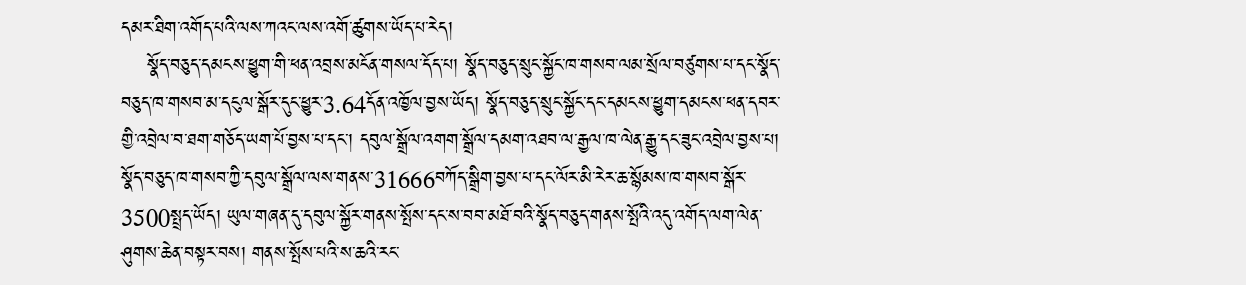དམར་ཐིག་འགོད་པའི་ལས་ཀའང་ལས་འགོ་ཚུགས་ཡོད་པ་རེད།
    སྣོད་བཅུད་དམངས་ཕྱུག་གི་ཕན་འབྲས་མངོན་གསལ་དོད་པ། སྣོད་བཅུད་སྲུང་སྐྱོང་ཁ་གསབ་ལམ་སྲོལ་བཙུགས་པ་དང་སྣོད་བཅུད་ཁ་གསབ་མ་དངུལ་སྒོར་དུང་ཕྱུར་3.64དོན་འཁྱོལ་བྱས་ཡོད། སྣོད་བཅུད་སྲུང་སྐྱོང་དང་དམངས་ཕྱུག་དམངས་ཕན་དབར་གྱི་འབྲེལ་བ་ཐག་གཅོད་ཡག་པོ་བྱས་པ་དང་། དབུལ་སྒྲོལ་འགག་སྒྲོལ་དམག་འཐབ་ལ་རྒྱལ་ཁ་ལེན་རྒྱུ་དང་ཟུང་འབྲེལ་བྱས་པ། སྣོད་བཅུད་ཁ་གསབ་ཀྱི་དབུལ་སྒྲོལ་ལས་གནས་31666བཀོད་སྒྲིག་བྱས་པ་དང་ལོར་མི་རེར་ཆ་སྙོམས་ཁ་གསབ་སྒོར་3500སྤྲད་ཡོད། ཡུལ་གཞན་དུ་དབུལ་སྐྱོར་གནས་སྤོས་དང་ས་བབ་མཐོ་བའི་སྣོད་བཅུད་གནས་སྤོའི་འདུ་འགོད་ལག་ལེན་ཤུགས་ཆེན་བསྟར་བས། གནས་སྤོས་པའི་ས་ཆའི་རང་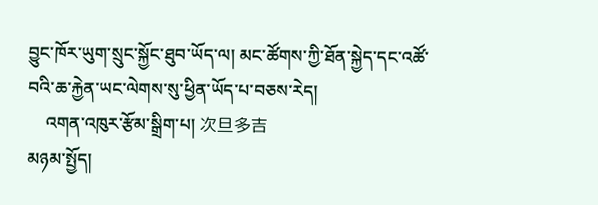བྱུང་ཁོར་ཡུག་སྲུང་སྐྱོང་ཐུབ་ཡོད་ལ། མང་ཚོགས་ཀྱི་ཐོན་སྐྱེད་དང་འཚོ་བའི་ཆ་རྐྱེན་ཡང་ལེགས་སུ་ཕྱིན་ཡོད་པ་བཅས་རེད།
    འགན་འཁུར་རྩོམ་སྒྲིག་པ། 次旦多吉
མཉམ་སྤྱོད།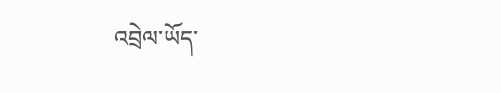འབྲེལ་ཡོད་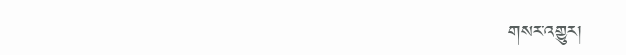གསར་འགྱུར།